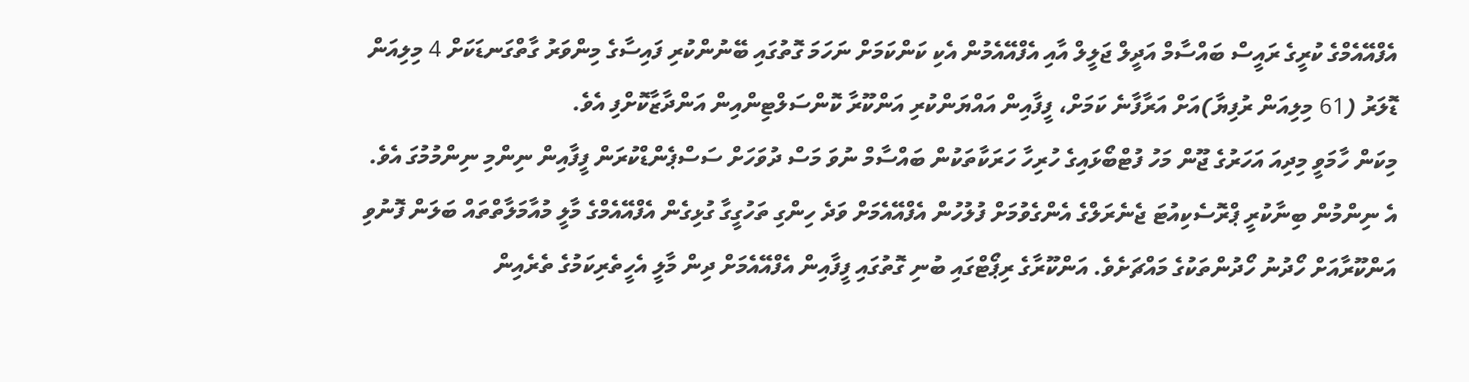އެފްއޭއެމްގެ ކުރީގެ ރައީސް ބައްސާމް އަދީލް ޖަލީލް އާއި އެފްއޭއެމުން އެކި ކަންކަމަށް ނަހަމަ ގޮތުގައި ބޭނުންކުރި ފައިސާގެ މިންވަރު ގާތްގަނޑަކަށް 4 މިލިއަން ޑޮލަރު (61 މިލިއަން ރުފިޔާ)އަށް އަރާފާނެ ކަމަށް، ފީފާއިން އައްޔަންކުރި އަންކޫރާ ކޮންސަލްޓިންއިން އަންދާޒާކޮށްފި އެވެ.
މިކަން ހާމަވީ މިދިއަ އަހަރުގެ ޖޫން މަހު ފުޓްބޯޅައިގެ ހުރިހާ ހަރަކާތަކުން ބައްސާމް ނުވަ މަސް ދުވަހަށް ސަސްޕެންޑްކުރަން ފީފާއިން ނިންމި ނިންމުމުގަ އެވެ.
އެ ނިންމުން ބިނާކުރީ ޕްރޮސެކިއުޓަ ޖެނެރަލްގެ އެންގެވުމަށް ފުލުހުން އެފްއޭއެމަށް ވަދެ ހިންގި ތަހުގީގާ ގުޅިގެން އެފްއޭއެމްގެ މާލީ މުއާމަލާތްތައް ބަލަން ފޮނުވި އަންކޫރާއަށް ހޯދުނު ހޯދުންތަކުގެ މައްޗަށެވެ. އަންކޫރާގެ ރިޕޯޓްގައި ބުނި ގޮތުގައި ފީފާއިން އެފްއޭއެމަށް ދިން މާލީ އެހީތެރިކަމުގެ ތެރެއިން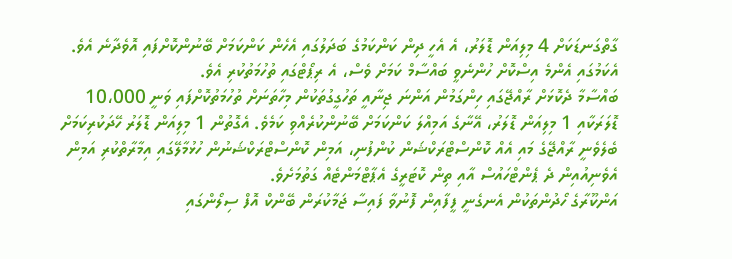ގާތްގަނޑަކަށް 4 މިލިއަން ޑޮލަރު، އެ އެހީ ދިން ކަންކަމުގެ ބަދަލުގައި އެހެން ކަންކަމަށް ބޭނުންކޮށްފައި އޮވެދާނެ އެވެ. އެކަމުގައި އެންމެ އިސްކޮށް ހުންނެވީ ބައްސާމް ކަމަށް ވެސް، އެ ރިޕޯޓްގައި ތުހުމަތުކުރި އެވެ.
ބައްސާމާ ދެކޮޅަށް ރާއްޖޭގައި ހިންގަމުން އަންނަ ޖިނާއީ ތަހުގީގުތަކުން މިހާތަނަށް ތުހުމަތުކޮށްފައި ވަނީ 10،000 ޑޮލަރަކާއި 1 މިލިއަން ޑޮލަރު، އޭނާގެ އަމިއްލަ ކަންކަމަށް ބޭނުންކުރެއްވި ކަމެވެ. އެގޮތުން 1 މިލިއަން ޑޮލަރު ހޭދަކުރިކަމަށް ބެލެވެނީ ރާއްޖޭގެ މައި އެއް ކޮންސްޓްރަކްޝަން ކުންފުނި، އަމިން ކޮންސްޓްރަކްޝަނުން ހުޅުމާލޭގައި އިމާރާތްކުރި އަމިން އެވެނިއުއިން ދެ ޕެންޓްހައުސް އާއި ތިން ކޮޓަރީގެ އެޕާޓްމަންޓެއް ގަތުމަށެވެ.
އަންކޫރާގެ ހޯދުންތަކުން އެނގެނީ ފީފާއިން ފޮނުވާ ފައިސާ ޖަމާކުރަން ބޭންކް އޮފް ސިލޯންގައި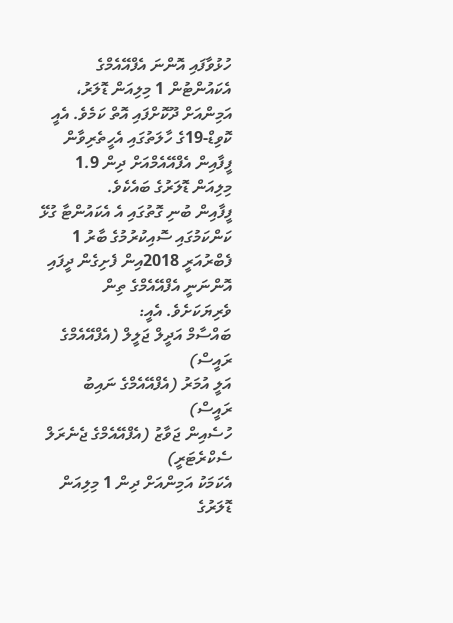ހުޅުވާފައި އޮންނަ އެފްއޭއެމްގެ އެކައުންޓުން 1 މިލިއަން ޑޮލަރު، އަމިންއަށް ދޫކޮށްފައި އޮތް ކަމެވެ. އެއީ ކޮވިޑް-19ގެ ހާލަތުގައި އެހީތެރިވާން ފީފާއިން އެފްއޭއެމްއަށް ދިން 1.9 މިލިއަން ޑޮލަރުގެ ބައެކެވެ.
ފީފާއިން ބުނި ގޮތުގައި އެ އެކައުންޓާ ގުޅޭ ކަންކަމުގައި ސޮއިކުރުމުގެ ބާރު 1 ފެބްރުއަރީ 2018އިން ފެށިގެން ދީފައި އޮންނަނީ އެފްއޭއެމްގެ ތިން ވެރިޔަކަށެވެ. އެއީ:
ބައްސާމް އަދީލް ޖަލީލް (އެފްއޭއެމްގެ ރައީސް)
އަލީ އުމަރު (އެފްއޭއެމްގެ ނައިބު ރައީސް)
ހުސެއިން ޖަވާޒު (އެފްއޭއެމްގެ ޖެނެރަލް ސެކްރެޓަރީ)
އެކަމަކު އަމިންއަށް ދިން 1 މިލިއަން ޑޮލަރުގެ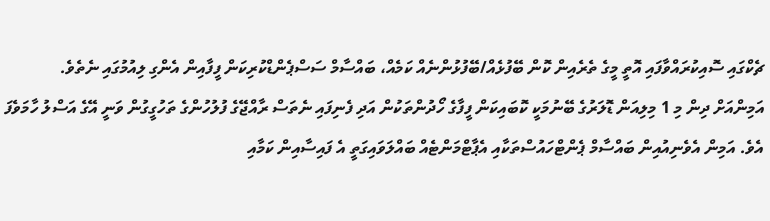ޗެކްގައި ސޮއިކުރައްވާފައި އޮތީ މީގެ ތެރެއިން ކޮން ބޭފުޅެއް/ބޭފުޅުންނެއް ކަމެއް، ބައްސާމް ސަސްޕެންޑްކުރިކަން ފީފާއިން އެންގި ލިއުމުގައި ނެތެވެ.
އަމިންއަށް ދިން މި 1 މިލިއަން ޑޮލަރުގެ ބޭނުމަކީ ކޮބައިކަން ފީފާގެ ހޯދުންތަކުން އަދި ފެނިފައި ނެތަސް ރާއްޖޭގެ ފުލުހުންގެ ތަހުގީގުން ވަނީ އޭގެ އަސްލު ހާމަވެފަ އެވެ. އަމިން އެވެނިއުއިން ބައްސާމް ޕެންޓްހައުސްތަކާއި އެޕާޓްމަންޓެއް ބައްލަވައިގަތީ އެ ފައިސާއިން ކަމާއި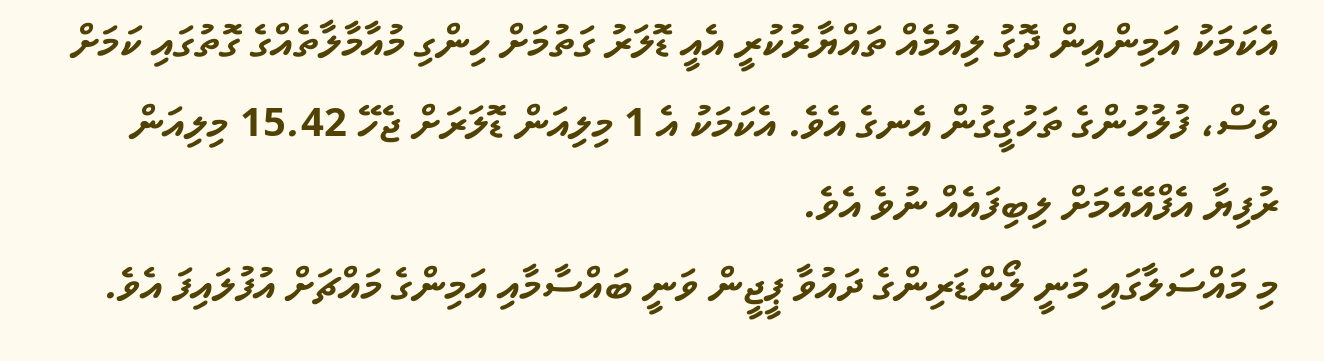އެކަމަކު އަމިންއިން ދޮގު ލިއުމެއް ތައްޔާރުކުރީ އެއީ ޑޮލަރު ގަތުމަށް ހިންގި މުއާމާލާތެއްގެ ގޮތުގައި ކަމަށް ވެސް، ފުލުހުންގެ ތަހުގީގުން އެނގެ އެވެ. އެކަމަކު އެ 1 މިލިއަން ޑޮލަރަށް ޖެހޭ 15.42 މިލިއަން ރުފިޔާ އެފްއޭއެމަށް ލިބިފައެއް ނުވެ އެވެ.
މި މައްސަލާގައި މަނީ ލޯންޑަރިންގެ ދައުވާ ޕީޖީން ވަނީ ބައްސާމާއި އަމިންގެ މައްޗަށް އުފުލައިފަ އެވެ.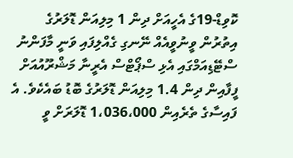ކޮވިޑް-19ގެ އެހީއަށް ދިން 1 މިލިއަން ޑޮލަރުގެ އިތުރުން ވީނުވީއެއް ނޭނގި ގެއްލިފައި ވަނީ މާފަންނު ސްޓޭޑިއަމްގައި އެޅި ސްޕޯޓްސް އެރީނާ މަޝްރޫއުއަށް ފީފާއިން ދިން 1.4 މިލިއަން ޑޮލަރުގެ ބޮޑު ބައެކެވެ. އެ ފައިސާގެ ތެރެއިން 1،036،000 ޑޮލަރަށް ވީ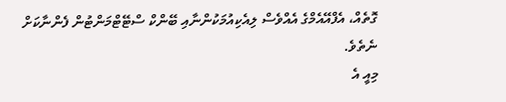ގޮތެއް، އެފްއޭއެމްގެ އެއްވެސް ލިއެކިއުމަކުންނާއި ބޭންކް ސްޓޭޓްމަންޓުން ފެންނާކަށް ނެތެވެ.
މިއީ އެ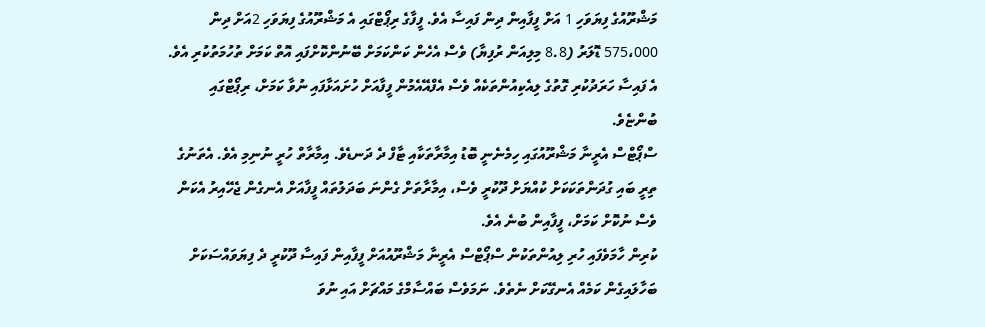މަޝްރޫއުގެ ފިޔަވަހި 1 އަށް ފީފާއިން ދިން ފައިސާ އެވެ. ފީފާގެ ރިޕޯޓްގައި އެ މަޝްރޫއުގެ ފިޔަވަހި 2އަށް ދިން 575،000 ޑޮލަރު (8.8 މިލިއަން ރުފިޔާ) ވެސް އެހެން ކަންކަމަށް ބޭނުންކޮށްފައި އޮތް ކަމަށް ތުހުމަތުކުރި އެވެ. އެ ފައިސާ ހަރަދުކުރި ގޮތުގެ ލިއެކިއުންތަކެއް ވެސް އެފްއޭއެމުން ފީފާއަށް ހުށައަޅާފައި ނުވާ ކަމަށް، ރިޕޯޓްގައި ބުންޏެވެ.
ސްޕޯޓްސް އެރީނާ މަޝްރޫއުގައި ހިމެނެނީ ބޮޑު އިމާރާތަކާއި ޓާފް ދެ ދަނޑެވެ. އިމާރާތް ހުރީ ނުނިމި އެވެ. އެތަނުގެ ތިރީ ބައި ގުދަންތަކަކަށް ކުއްޔަށް ދޫކުރީ ވެސް، އިމާރާތަށް ގެންނަ ބަދަލުތައް ފީފާއަށް އެނގެން ޖެހޭއިރު އެކަން ވެސް ނުކޮށް ކަމަށް، ފީފާއިން ބުނެ އެވެ.
ކުރިން ހާމަވެފައި ހުރި ލިއުންތަކުން ސްޕޯޓްސް އެރީނާ މަޝްރޫއުއަށް ފީފާއިން ފައިސާ ދޫކުރީ ދެ ފިޔަވައްސަކަށް ބަހާލައިގެން ކަމެއް އެނގޭކަށް ނެތެވެ. ނަމަވެސް ބައްސާމްގެ މައްޗަށް އައި ނުވަ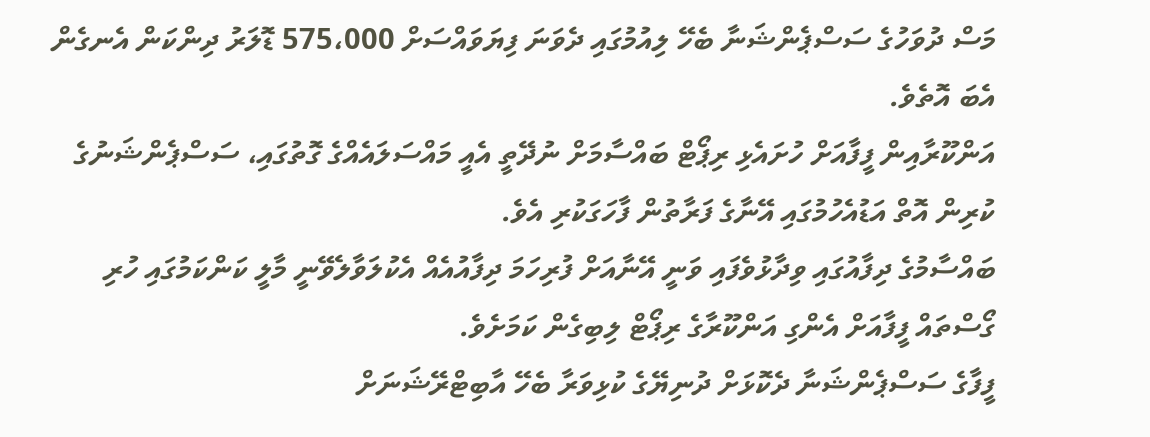މަސް ދުވަހުގެ ސަސްޕެންޝަނާ ބެހޭ ލިއުމުގައި ދެވަނަ ފިޔަވައްސަށް 575،000 ޑޮލަރު ދިންކަން އެނގެން އެބަ އޮތެވެ.
އަންކޫރާއިން ފީފާއަށް ހުށައެޅި ރިޕޯޓް ބައްސާމަށް ނުދޭތީ އެއީ މައްސަލައެއްގެ ގޮތުގައި، ސަސްޕެންޝަނުގެ ކުރިން އޮތް އަޑުއެހުމުގައި އޭނާގެ ފަރާތުން ފާހަގަކުރި އެވެ.
ބައްސާމުގެ ދިފާއުގައި ވިދާޅުވެފައި ވަނީ އޭނާއަށް ފުރިހަމަ ދިފާއުއެއް އެކުލަވާލެވޭނީ މާލީ ކަންކަމުގައި ހުރި ގޯސްތައް ފީފާއަށް އެންގި އަންކޫރާގެ ރިޕޯޓް ލިބިގެން ކަމަށެވެ.
ފީފާގެ ސަސްޕެންޝަނާ ދެކޮޅަށް ދުނިޔޭގެ ކުޅިވަރާ ބެހޭ އާބިޓްރޭޝަނަށް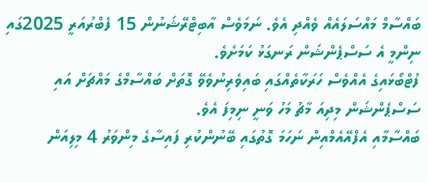ބައްސާމް މައްސަލައެއް ވެއްދި އެވެ. ނަމަވެސް އާބިޓްރޭޝަނުން 15 ފެބްރުއަރީ 2025ގައި ނިންމީ އެ ސަސްޕެންޝަން ރަނގަޅު ކަމަށެވެ.
ފުޓްބޯޅައިގެ އެއްވެސް ހަރަކާތެއްގައި ބައިވެރިނުވެވޭ ގޮތަށް ބައްސާމްގެ މައްޗަށް އައި ސަސްޕެންޝަން މިދިއަ މާޗު މަހު ވަނީ ނިމިފަ އެވެ.
ބައްސާމާއި އެފްއޭއެމްއިން ނަހަމަ ގޮތުގައި ބޭނުންކުރި ފައިސާގެ މިންވަރު 4 މިލިއަން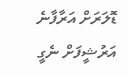ޑޮލަރަށް އަރާފާނެ
އަރުޝީފަށް ނެގީ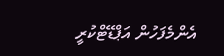އެންމެފަހުން އަޕްޑޭޓްކުރީ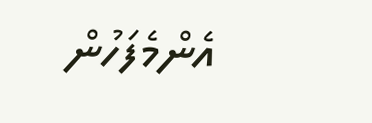އެންމެފަހުން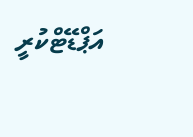އަޕްޑޭޓްކުރީ